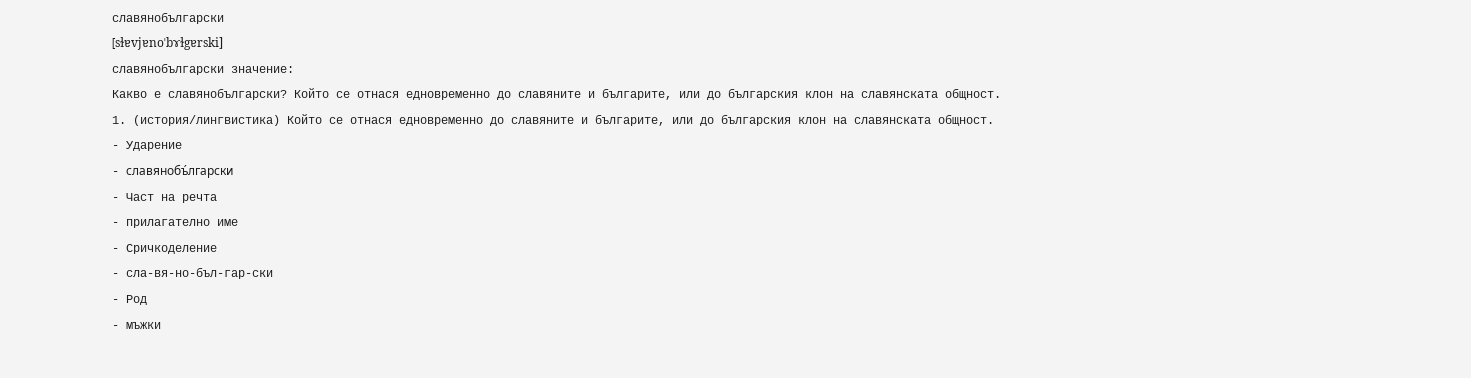славянобългарски
[sɫɐvjɐnoˈbɤɫgɐrski]
славянобългарски значение:
Какво е славянобългарски? Който се отнася едновременно до славяните и българите, или до българския клон на славянската общност.
1. (история/лингвистика) Който се отнася едновременно до славяните и българите, или до българския клон на славянската общност.
- Ударение
- славянобъ́лгарски
- Част на речта
- прилагателно име
- Сричкоделение
- сла-вя-но-бъл-гар-ски
- Род
- мъжки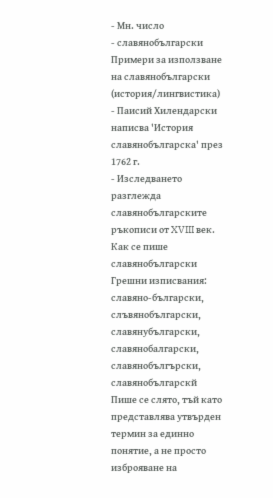- Мн. число
- славянобългарски
Примери за използване на славянобългарски
(история/лингвистика)
- Паисий Хилендарски написва 'История славянобългарска' през 1762 г.
- Изследването разглежда славянобългарските ръкописи от XVIII век.
Как се пише славянобългарски
Грешни изписвания: славяно-български, слъвянобългарски, славянубългарски, славянобалгарски, славянобългърски, славянобългарскй
Пише се слято, тъй като представлява утвърден термин за единно понятие, а не просто изброяване на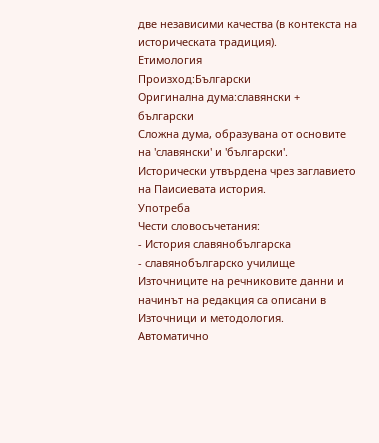две независими качества (в контекста на историческата традиция).
Етимология
Произход:Български
Оригинална дума:славянски + български
Сложна дума, образувана от основите на 'славянски' и 'български'. Исторически утвърдена чрез заглавието на Паисиевата история.
Употреба
Чести словосъчетания:
- История славянобългарска
- славянобългарско училище
Източниците на речниковите данни и начинът на редакция са описани в Източници и методология.
Автоматично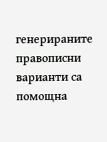генерираните правописни варианти са помощна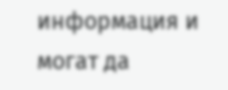информация и могат да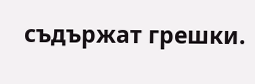съдържат грешки.